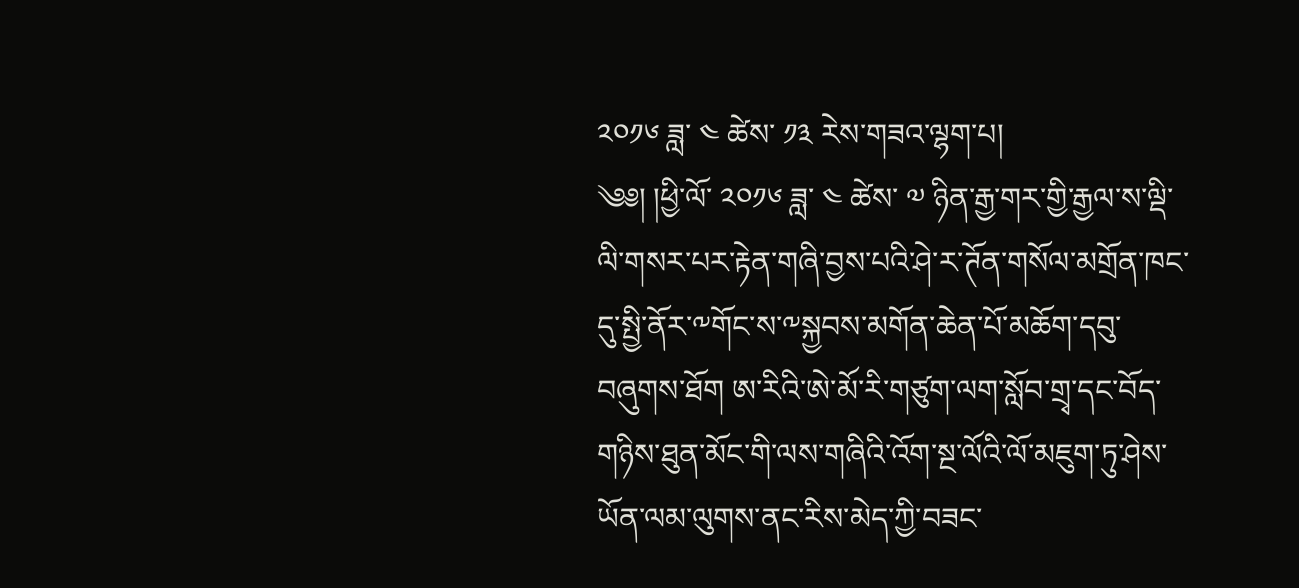༢༠༡༦ ཟླ་ ༤ ཚེས་ ༡༣ རེས་གཟའ་ལྷག་པ།
༄༅། །ཕྱི་ལོ་ ༢༠༡༦ ཟླ་ ༤ ཚེས་ ༧ ཉིན་རྒྱ་གར་གྱི་རྒྱལ་ས་ལྡི་ལི་གསར་པར་རྟེན་གཞི་བྱས་པའི་ཤེ་ར་ཊོན་གསོལ་མགྲོན་ཁང་དུ་སྤྱི་ནོར་༸གོང་ས་༸སྐྱབས་མགོན་ཆེན་པོ་མཆོག་དབུ་བཞུགས་ཐོག ཨ་རིའི་ཨེ་མོ་རི་གཙུག་ལག་སློབ་གྲྭ་དང་བོད་གཉིས་ཐུན་མོང་གི་ལས་གཞིའི་འོག་སྔ་ལོའི་ལོ་མཇུག་ཏུ་ཤེས་ཡོན་ལམ་ལུགས་ནང་རིས་མེད་ཀྱི་བཟང་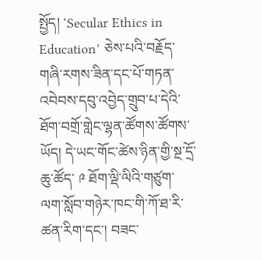སྤྱོད། ‘Secular Ethics in Education’ ཅེས་པའི་བརྗོད་གཞི་རགས་ཟིན་དང་པོ་གཏན་འབེབས་དབུ་འབྱེད་གྲུབ་པ་དེའི་ཐོག་བགྲོ་གླེང་ལྷན་ཚོགས་ཚོགས་ཡོད། དེ་ཡང་གོང་ཚེས་ཉིན་གྱི་སྔ་དྲོ་ཆུ་ཚོད་ ༩ ཐོག་ལྡི་ལིའི་གཙུག་ལག་སློབ་གཉེར་ཁང་གི་ཀོ་ཐ་རི་ཚན་རིག་དང་། བཟང་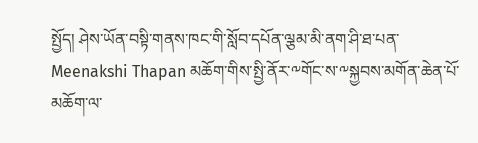སྤྱོད། ཤེས་ཡོན་བསྟི་གནས་ཁང་གི་སློབ་དཔོན་ལྕམ་མི་ནག་ཤི་ཐ་པན་ Meenakshi Thapan མཆོག་གིས་སྤྱི་ནོར་༸གོང་ས་༸སྐྱབས་མགོན་ཆེན་པོ་མཆོག་ལ་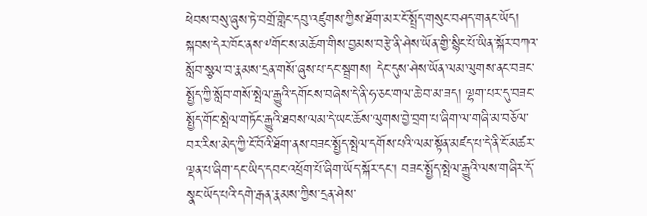ཕེབས་བསུ་ཞུས་ཏེ་བགྲོ་གླེང་དབུ་འཛུགས་ཀྱིས་ཐོག་མར་ངོ་སྤྲོད་གསུང་བཤད་གནང་ཡོད། སྐབས་དེར་ཁོང་ནས་༸གོང་ས་མཆོག་གིས་བྱམས་བརྩེ་ནི་ཤེས་ཡོན་གྱི་སྙིང་པོ་ཡིན་སྐོར་བཀའ་སློབ་སྩལ་བ་རྣམས་དྲན་གསོ་ཞུས་པ་དང་སྦྲགས། དེང་དུས་ཤེས་ཡོན་ལམ་ལུགས་ནང་བཟང་སྤྱོད་ཀྱི་སློབ་གསོ་སྤེལ་རྒྱུའི་དགོངས་བཞེས་དེ་ནི་ཧ་ཅང་གལ་ཆེ་བ་མ་ཟད། ལྷག་པར་དུ་བཟང་སྤྱོད་གོང་སྤེལ་གཏོང་རྒྱུའི་ཐབས་ལམ་དེ་ཡང་ཆོས་ལུགས་བྱེ་བྲག་པ་ཞིག་ལ་གཞི་མ་བཅོལ་བར་རིས་མེད་ཀྱི་ངོ་བོའི་ཐོག་ནས་བཟང་སྤྱོད་སྤེལ་དགོས་པའི་ལམ་སྟོན་མཛད་པ་དེ་ནི་ངོ་མཚར་ལྡན་པ་ཞིག་དང་ཡིད་དབང་འཕྲོག་པོ་ཞིག་ཡོད་སྐོར་དང་། བཟང་སྤྱོད་སྤེལ་རྒྱུའི་ལས་གཞིར་དོ་སྣང་ཡོད་པའི་དགེ་རྒན་རྣམས་ཀྱིས་དྲན་ཤེས་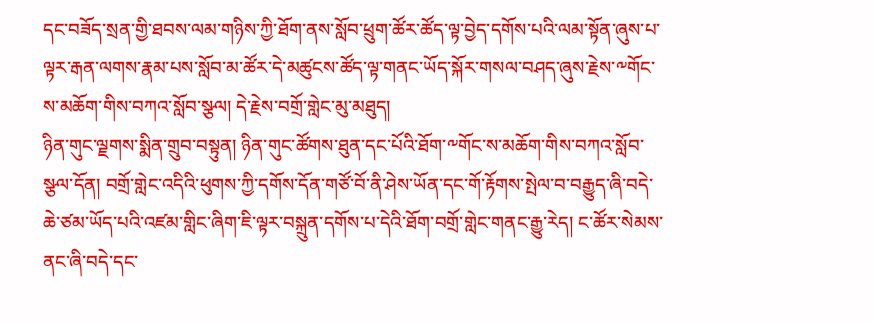དང་བཟོད་སྲན་གྱི་ཐབས་ལམ་གཉིས་ཀྱི་ཐོག་ནས་སློབ་ཕྲུག་ཚོར་ཚོད་ལྟ་བྱེད་དགོས་པའི་ལམ་སྟོན་ཞུས་པ་ལྟར་རྒན་ལགས་རྣམ་པས་སློབ་མ་ཚོར་དེ་མཚུངས་ཚོད་ལྟ་གནང་ཡོད་སྐོར་གསལ་བཤད་ཞུས་རྗེས་༸གོང་ས་མཆོག་གིས་བཀའ་སློབ་སྩལ། དེ་རྗེས་བགྲོ་གླེང་མུ་མཐུད།
ཉིན་གུང་ལྗགས་སྨིན་གྲུབ་བསྟུན། ཉིན་གུང་ཚོགས་ཐུན་དང་པོའི་ཐོག་༸གོང་ས་མཆོག་གིས་བཀའ་སློབ་སྩལ་དོན། བགྲོ་གླེང་འདིའི་ཕུགས་ཀྱི་དགོས་དོན་གཙོ་བོ་ནི་ཤེས་ཡོན་དང་གོ་རྟོགས་སྤེལ་བ་བརྒྱུད་ཞི་བདེ་ཆེ་ཙམ་ཡོད་པའི་འཛམ་གླིང་ཞིག་ཇི་ལྟར་བསྐྲུན་དགོས་པ་དེའི་ཐོག་བགྲོ་གླེང་གནང་རྒྱུ་རེད། ང་ཚོར་སེམས་ནང་ཞི་བདེ་དང་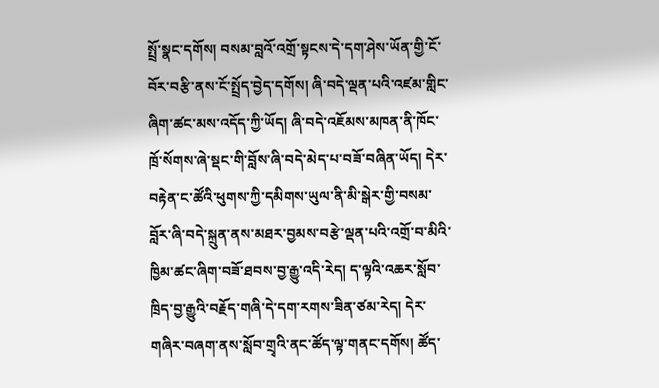སྤྲོ་སྣང་དགོས། བསམ་བླའོ་འགྲོ་སྟངས་དེ་དག་ཤེས་ཡོན་གྱི་ངོ་བོར་བརྩི་ནས་ངོ་སྤྲོད་བྱེད་དགོས། ཞི་བདེ་ལྡན་པའི་འཛམ་གླིང་ཞིག་ཚང་མས་འདོད་ཀྱི་ཡོད། ཞི་བདེ་འཇོམས་མཁན་ནི་ཁོང་ཁྲོ་སོགས་ཞེ་སྡང་གི་བློས་ཞི་བདེ་མེད་པ་བཟོ་བཞིན་ཡོད། དེར་བརྟེན་ང་ཚོའི་ཕུགས་ཀྱི་དམིགས་ཡུལ་ནི་མི་སྒེར་གྱི་བསམ་བློར་ཞི་བདེ་སྐྲུན་ནས་མཐར་བྱམས་བརྩེ་ལྡན་པའི་འགྲོ་བ་མིའི་ཁྱིམ་ཚང་ཞིག་བཟོ་ཐབས་བྱ་རྒྱུ་འདི་རེད། ད་ལྟའི་འཆར་སློབ་ཁྲིད་བྱ་རྒྱུའི་བརྗོད་གཞི་དེ་དག་རགས་ཟིན་ཙམ་རེད། དེར་གཞིར་བཞག་ནས་སློབ་གྲྭའི་ནང་ཚོད་ལྟ་གནང་དགོས། ཚོད་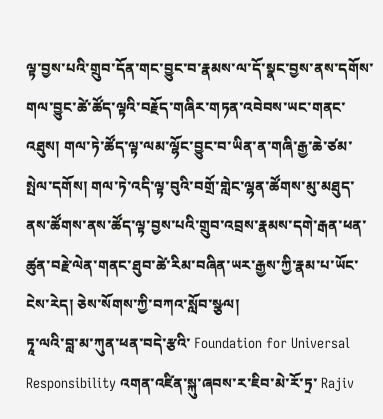ལྟ་བྱས་པའི་གྲུབ་དོན་གང་བྱུང་བ་རྣམས་ལ་དོ་སྣང་བྱས་ནས་དགོས་གལ་བྱུང་ཚེ་ཚོད་ལྟའི་བརྗོད་གཞིར་གཏན་འབེབས་ཡང་གནང་འཐུས། གལ་ཏེ་ཚོད་ལྟ་ལམ་ལྷོང་བྱུང་བ་ཡིན་ན་གཞི་རྒྱ་ཆེ་ཙམ་སྤེལ་དགོས། གལ་ཏེ་འདི་ལྟ་བུའི་བགྲོ་གླེང་ལྷན་ཚོགས་མུ་མཐུད་ནས་ཚོགས་ནས་ཚོད་ལྟ་བྱས་པའི་གྲུབ་འབྲས་རྣམས་དགེ་རྒན་ཕན་ཚུན་བརྗེ་ལེན་གནང་ཐུབ་ཚེ་རིམ་བཞིན་ཡར་རྒྱས་ཀྱི་རྣམ་པ་ཡོང་ངེས་རེད། ཅེས་སོགས་ཀྱི་བཀའ་སློབ་སྩལ།
ཏཱ་ལའི་བླ་མ་ཀུན་ཕན་བདེ་རྩའི་ Foundation for Universal Responsibility འགན་འཛིན་སྐུ་ཞབས་ར་ཇིབ་མེ་རོ་ཏྲ་ Rajiv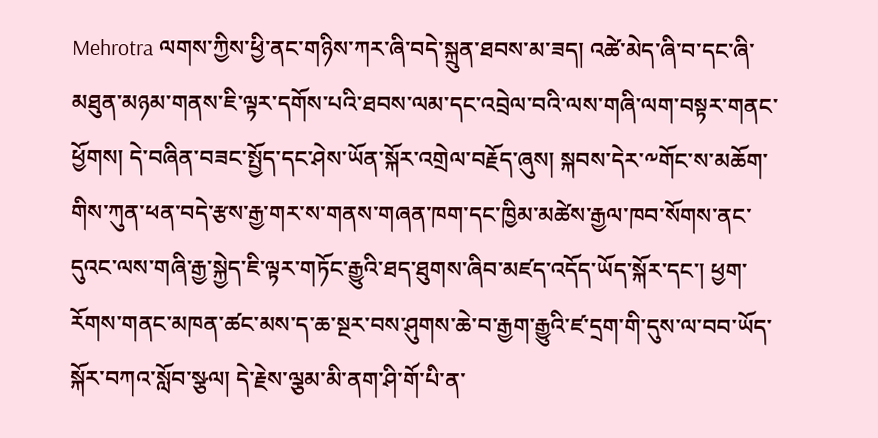Mehrotra ལགས་ཀྱིས་ཕྱི་ནང་གཉིས་ཀར་ཞི་བདེ་སྐྲུན་ཐབས་མ་ཟད། འཚེ་མེད་ཞི་བ་དང་ཞི་མཐུན་མཉམ་གནས་ཇི་ལྟར་དགོས་པའི་ཐབས་ལམ་དང་འབྲེལ་བའི་ལས་གཞི་ལག་བསྟར་གནང་ཕྱོགས། དེ་བཞིན་བཟང་སྤྱོད་དང་ཤེས་ཡོན་སྐོར་འགྲེལ་བརྗོད་ཞུས། སྐབས་དེར་༸གོང་ས་མཆོག་གིས་ཀུན་ཕན་བདེ་རྩས་རྒྱ་གར་ས་གནས་གཞན་ཁག་དང་ཁྱིམ་མཚེས་རྒྱལ་ཁབ་སོགས་ནང་དུའང་ལས་གཞི་རྒྱ་སྐྱེད་ཇི་ལྟར་གཏོང་རྒྱུའི་ཐད་ཐུགས་ཞིབ་མཛད་འདོད་ཡོད་སྐོར་དང་། ཕྱག་རོགས་གནང་མཁན་ཚང་མས་ད་ཆ་སྔར་བས་ཤུགས་ཆེ་བ་རྒྱག་རྒྱུའི་ཛ་དྲག་གི་དུས་ལ་བབ་ཡོད་སྐོར་བཀའ་སློབ་སྩལ། དེ་རྗེས་ལྕམ་མི་ནག་ཤི་གོ་པི་ན་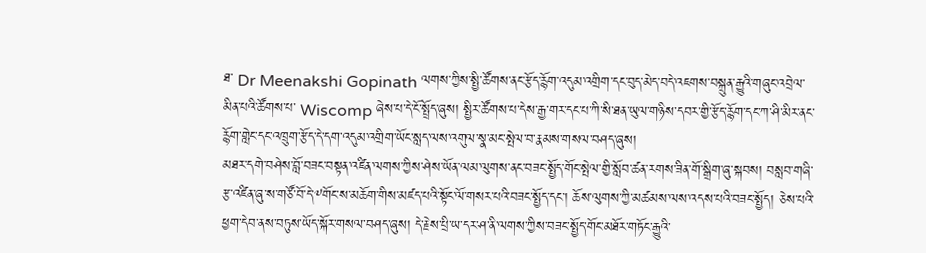ཐ་ Dr Meenakshi Gopinath ལགས་ཀྱིས་སྤྱི་ཚོགས་ནང་རྩོད་རྙོག་འདུམ་འགྲིག་དང་བུད་མེད་བདེ་འཇགས་བསྐྲུན་རྒྱུའི་གཞུང་འབྲེལ་མིན་པའི་ཚོགས་པ་ Wiscomp ཞེས་པ་དེ་ངོ་སྤྲོད་ཞུས། སྤྱིར་ཚོགས་པ་དེས་རྒྱ་གར་དང་པ་ཀི་སི་ཐན་ཡུལ་གཉིས་དབར་གྱི་རྩོད་རྙོག་དང་ཀ་ཤི་མིར་ནང་རྙོག་གླེང་དང་འཁྲུག་རྩོད་དེ་དག་འདུམ་འགྲིག་ཡོང་སླད་ལས་འགུལ་སྣ་མང་སྤེལ་བ་རྣམས་གསལ་བཤད་ཞུས།
མཐར་དགེ་བཤེས་བློ་བཟང་བསྟན་འཛིན་ལགས་ཀྱིས་ཤེས་ཡོན་ལམ་ལུགས་ནང་བཟང་སྤྱོད་གོང་སྤེལ་གྱི་སློབ་ཚན་རགས་ཟིན་གོ་སྒྲིག་ཞུ་སྐབས། བསླབ་གཞི་རྩ་འཛིན་ཞུ་ས་གཙོ་བོ་དེ་༸གོང་ས་མཆོག་གིས་མཛད་པའི་སྟོང་ལོ་གསར་པའི་བཟང་སྤྱོད་དང་། ཆོས་ལུགས་ཀྱི་མཚམས་ལས་འདས་པའི་བཟང་སྤྱོད། ཅེས་པའི་ཕྱག་དེབ་ནས་བཏུས་ཡོད་སྐོར་གསལ་བཤད་ཞུས། དེ་རྗེས་པྲི་ཡ་དར་ཤ་ནི་ལགས་ཀྱིས་བཟང་སྤྱོད་གོང་མཐོར་གཏོང་རྒྱུའི་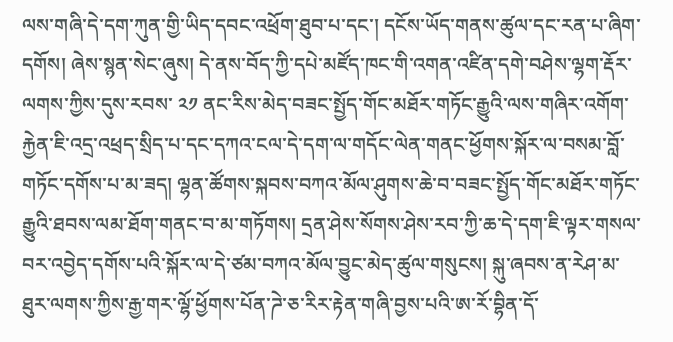ལས་གཞི་དེ་དག་ཀུན་གྱི་ཡིད་དབང་འཕྲོག་ཐུབ་པ་དང་། དངོས་ཡོད་གནས་ཚུལ་དང་རན་པ་ཞིག་དགོས། ཞེས་སྙན་སེང་ཞུས། དེ་ནས་བོད་ཀྱི་དཔེ་མཛོད་ཁང་གི་འགན་འཛིན་དགེ་བཤེས་ལྷག་རྡོར་ལགས་ཀྱིས་དུས་རབས་ ༢༡ ནང་རིས་མེད་བཟང་སྤྱོད་གོང་མཐོར་གཏོང་རྒྱུའི་ལས་གཞིར་འགོག་རྐྱེན་ཇི་འདྲ་འཕྲད་སྲིད་པ་དང་དཀའ་ངལ་དེ་དག་ལ་གདོང་ལེན་གནང་ཕྱོགས་སྐོར་ལ་བསམ་བློ་གཏོང་དགོས་པ་མ་ཟད། ལྷན་ཚོགས་སྐབས་བཀའ་མོལ་ཤུགས་ཆེ་བ་བཟང་སྤྱོད་གོང་མཐོར་གཏོང་རྒྱུའི་ཐབས་ལམ་ཐོག་གནང་བ་མ་གཏོགས། དྲན་ཤེས་སོགས་ཤེས་རབ་ཀྱི་ཆ་དེ་དག་ཇི་ལྟར་གསལ་བར་འབྱེད་དགོས་པའི་སྐོར་ལ་དེ་ཙམ་བཀའ་མོལ་བྱུང་མེད་ཚུལ་གསུངས། སྐུ་ཞབས་ན་རེཤ་མ་ཐུར་ལགས་ཀྱིས་རྒྱ་གར་ལྷོ་ཕྱོགས་པོན་ཌེ་ཅ་རིར་རྟེན་གཞི་བྱས་པའི་ཨ་རོ་བྷིན་དོ་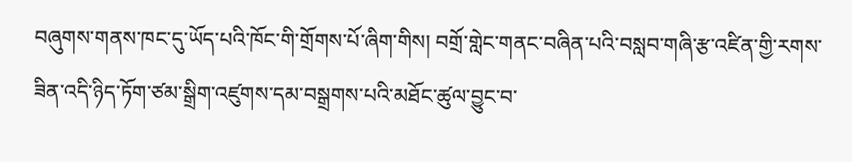བཞུགས་གནས་ཁང་དུ་ཡོད་པའི་ཁོང་གི་གྲོགས་པོ་ཞིག་གིས། བགྲོ་གླེང་གནང་བཞིན་པའི་བསླབ་གཞི་རྩ་འཛིན་གྱི་རགས་ཟིན་འདི་ཉིད་ཏོག་ཙམ་སྒྲིག་འཛུགས་དམ་བསྒྲགས་པའི་མཐོང་ཚུལ་བྱུང་བ་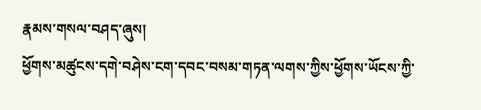རྣམས་གསལ་བཤད་ཞུས།
ཕྱོགས་མཚུངས་དགེ་བཤེས་ངག་དབང་བསམ་གཏན་ལགས་ཀྱིས་ཕྱོགས་ཡོངས་ཀྱི་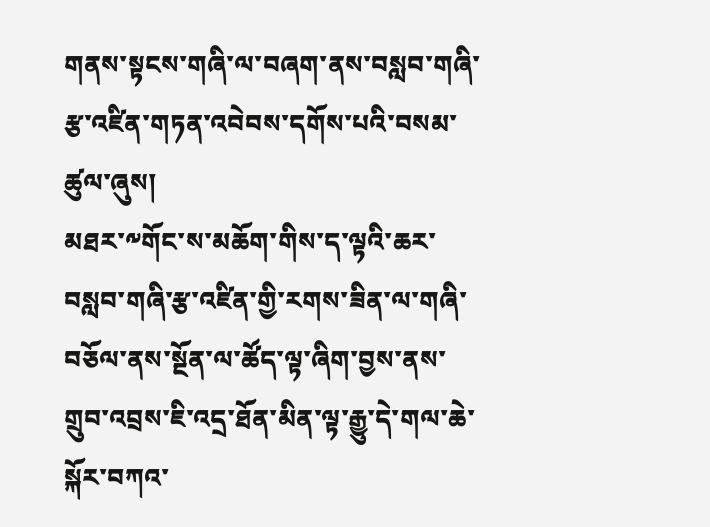གནས་སྟངས་གཞི་ལ་བཞག་ནས་བསླབ་གཞི་རྩ་འཛིན་གཏན་འབེབས་དགོས་པའི་བསམ་ཚུལ་ཞུས།
མཐར་༸གོང་ས་མཆོག་གིས་ད་ལྟའི་ཆར་བསླབ་གཞི་རྩ་འཛིན་གྱི་རགས་ཟིན་ལ་གཞི་བཅོལ་ནས་སྔོན་ལ་ཚོད་ལྟ་ཞིག་བྱས་ནས་གྲུབ་འབྲས་ཇི་འདྲ་ཐོན་མིན་ལྟ་རྒྱུ་དེ་གལ་ཆེ་སྐོར་བཀའ་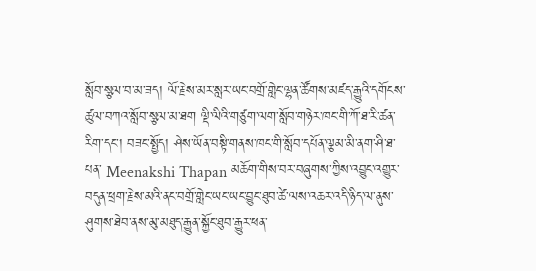སློབ་སྩལ་བ་མ་ཟད། ལོ་རྗེས་མར་སླར་ཡང་བགྲོ་གླེང་ལྷན་ཚོགས་མཛད་རྒྱུའི་དགོངས་ཚུལ་བཀའ་སློབ་སྩལ་མ་ཐག ལྡི་ལིའི་གཙུག་ལག་སློབ་གཉེར་ཁང་གི་ཀོ་ཐ་རི་ཚན་རིག་དང་། བཟང་སྤྱོད། ཤེས་ཡོན་བསྟི་གནས་ཁང་གི་སློབ་དཔོན་ལྕམ་མི་ནག་ཤི་ཐ་པན་ Meenakshi Thapan མཆོག་གིས་བར་བཞུགས་ཀྱིས་འབྱུང་འགྱུར་བདུན་ཕྲག་རྗེས་མའི་ནང་བགྲོ་གླེང་ཡང་ཡང་བྱུང་ཐུབ་ཚེ་ལས་འཆར་འདི་ཉིད་ལ་ནུས་ཤུགས་ཐེབ་ནས་མུ་མཐུད་རྒྱུན་སྐྱོང་ཐུབ་རྒྱུར་ཕན་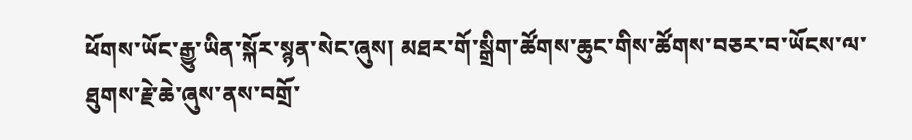ཕོགས་ཡོང་རྒྱུ་ཡིན་སྐོར་སྙན་སེང་ཞུས། མཐར་གོ་སྒྲིག་ཚོགས་ཆུང་གིས་ཚོགས་བཅར་བ་ཡོངས་ལ་ཐུགས་རྗེ་ཆེ་ཞུས་ནས་བགྲོ་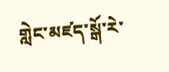གླེང་མཛད་སྒོ་རེ་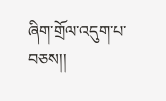ཞིག་གྲོལ་འདུག་པ་བཅས།།